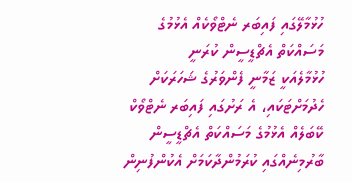ހުޅުމާލޭގައި ފައިބަރ ނެޓްވޯކެއް އެޅުމުގެ މަސައްކަތް އެޗްޑީސީން ކުރަނީ
ހުޅުމާލެއަކީ ޒަމާނީ ފެންވަރުގެ ޝަހަރަކަށް ހެދުމަށްޓަކައި، އެ ރަށުގައި ފައިބަރ ނެޓްވޯކް ކޭބަލެއް އެޅުމުގެ މަސައްކަތް އެޗްޑީސީން ބާރުމިނެއްގައި ކުރަމުންދާކަމަށް އެކުންފުނިން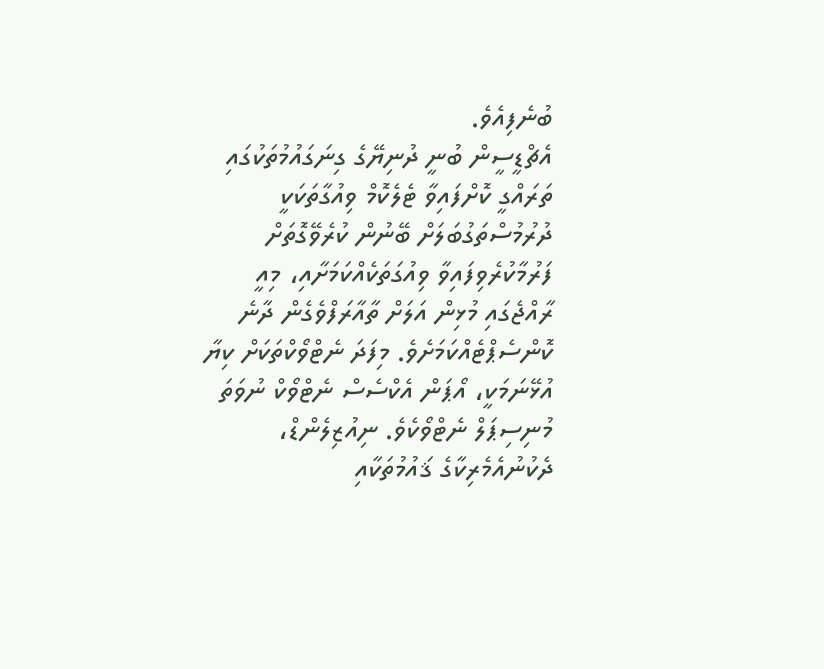ބުނެފިއެވެ.
އެޗްޑީސީން ބުނީ ދުނިޔޭގެ ގިނަގައުމުތަކުގައި ތަރައްގީ ކޮށްފައިވާ ޓެލެކޮމް ވިއުގާތަކަކީ ދުރުމުސްތަގުބަލަށް ބޭނުން ކުރެވޭގޮތަށް ފަރުމާކުރެވިފައިވާ ވިއުގަތަކެއްކަމަށާއި، މިއީ ރާއްޖެގައި މުޅިން އަލަށް ތާއާރަފްވެގެން ދާނެ ކޮންސެޕްޓެއްކަމަށެވެ. މިފަދަ ނެޓްވޯކްތަކަށް ކިޔާ އުޅޭނަމަކީ، އޯޕަން އެކްސެސް ނެޓްވޯކް ނުވަތަ މުނިސިޕަލް ނެޓްވޯކެވެ. ނިއުޒިލެންޑް، ދެކުނުއެމެރިކާގެ ޤައުމުތަކާއި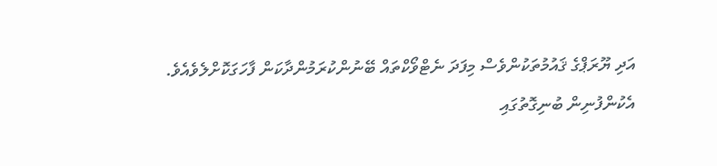އަދި ޔޫރަޕްގެ ޤައުމުތަކުންވެސް މިފަދަ ނެޓްވޯކްތައް ބޭނުންކުރަމުންދާކަން ފާހަގަކޮށްލެވެއެވެ.
އެކުންފުނިން ބުނިގޮތުގައި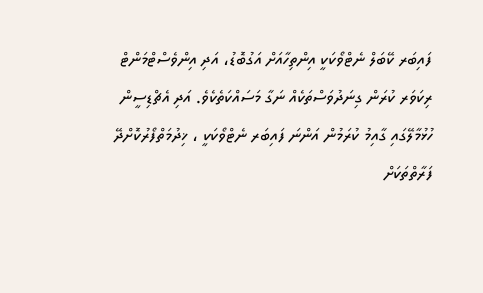ފައިބަރ ކޭބަލް ނެޓްވޯކަކީ އިންތިހާއަށް އަގުބޮޑު، އަދި އިންވެސްޓްމަންޓް ރިކަވަރ ކުރަން ގިނަދުވަސްތަކެއް ނަގާ މަސައްކަތެކެވެ. އަދި އެޗްޑިސީން ހުޅުމާލޭގައި ގާއިމު ކުރަމުން އަންނަ ފައިބަރ ނެޓްވޯކަކީ ، ޚިދުމަތްފޯރުކޮށްދޭ ފަރާތްތަކަށް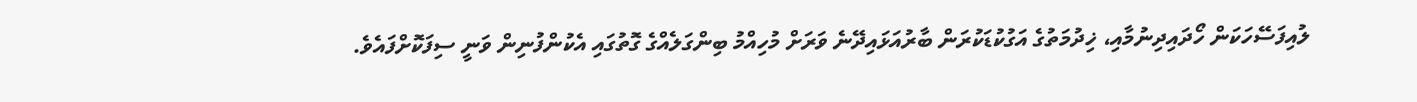ލުއިފަސޭހަކަން ހޯދައިދިނުމާއި، ޚިދުމަތުގެ އަގުކުޑަކުރަން ބާރުއަޅައިދޭނެ ވަރަށް މުހިއްމު ބިންގަލެއްގެ ގޮތުގައި އެކުންފުނިން ވަނީ ސިފަކޮށްފައެވެ.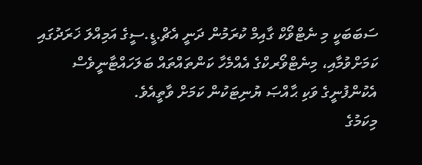ސަބަބަކީ މި ނެޓްވޯކް ގާއިމް ކުރަމުން ދަނީ އެޗް.ޑީ.ސީގެ އަމިއްލަ ޚަރަދުގައި ކަމަށްވުމާއި، މިނެޓްވޯރކްގެ އެއްމެހާ ކަންތައްތައް ބަލަހައްޓާނީވެސް އެކުންފުނީގެ ވަކި ޙާއްޞަ ޔުނިޓަކުން ކަމަށް ވާތީއެވެ.
މިކަމުގެ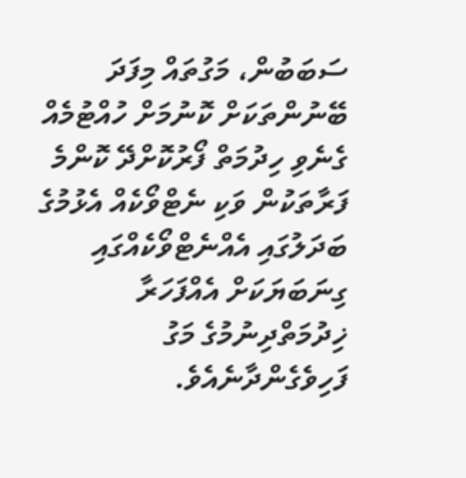ސަބަބުން، މަގުތައް މިފަދަ ބޭނުންތަކަށް ކޮނުމަށް ހުއްޓުމެއް ގެނެވި ހިދުމަތް ފޯރުކޮށްދޭ ކޮންމެ ފަރާތަކުން ވަކި ނެޓްވޯކެއް އެޅުމުގެ ބަދަލުގައި އެއްނެޓްވޯކެއްގައި ގިނަބަޔަކަށް އެއްފަހަރާ ޚިދުމަތްދިނުމުގެ މަގު ފަހިވެގެންދާނެއެވެ.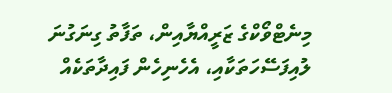މިނެޓްވޯކްގެ ޒަރީއްޔާއިން، ތަފާތު ގިނަގުނަ ލުއިފަސޭހަތަކާއި، އެހެނިހެން ފައިދާތަކެއް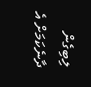ލިބިގެން ދާނެކަމަށް އެ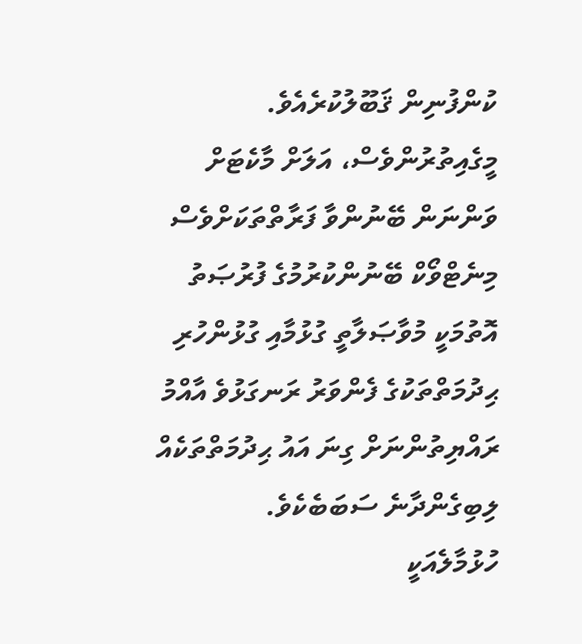ކުންފުނިން ޤަބޫލުކުރެއެވެ. މީގެއިތުރުންވެސް، އަލަށް މާކެޓަށް ވަންނަން ބޭނުންވާ ފަރާތްތަކަށްވެސް މިނެޓްވޯކް ބޭނުންކުރުމުގެ ފުރުޞަތު އޮތުމަކީ މުވާޞަލާތީ ގުޅުމާއި ގުޅުންހުރި ޙިދުމަތްތަކުގެ ފެންވަރު ރަނގަޅުވެ އާއްމު ރައްޔިތުންނަށް ގިނަ އައު ޙިދުމަތްތަކެއް ލިބިގެންދާނެ ސަބަބެކެވެ.
ހުޅުމާލެއަކީ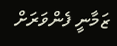ޒަމާނީ ފެންވަރަށް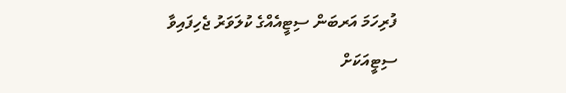ފުރިހަމަ އަރބަން ސިޓީއެއްގެ ކުލަވަރު ޖެހިފައިވާ ސިޓީއަކަށް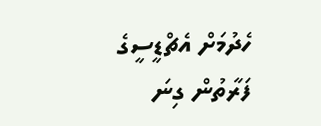ހެދުމަށް އެޗްޑީސީގެ ފަރާތުން ގިނަ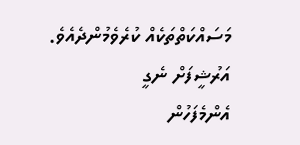މަސައްކަތްތަކެއް ކުރެވެމުންދެއެވެ.
އަރުޝީފަށް ނެގީ
އެންމެފަހުން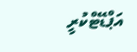އަޕްޑޭޓްކުރީ